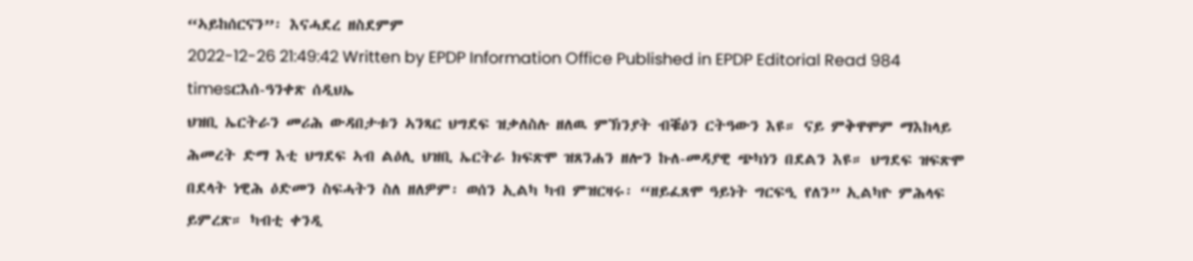“ኣይከሰርናን”፡ እናሓደረ ዘስደምም
2022-12-26 21:49:42 Written by EPDP Information Office Published in EPDP Editorial Read 984 timesርእሰ-ዓንቀጽ ሰዲህኤ
ህዝቢ ኤርትራን መሪሕ ውዳበታቱን ኣንጻር ህግደፍ ዝቃለስሉ ዘለዉ ምኽንያት ብቑዕን ርትዓውን እዩ። ናይ ምቅዋሞም ማእከላይ ሕመረት ድማ እቲ ህግደፍ ኣብ ልዕሊ ህዝቢ ኤርትራ ክፍጽሞ ዝጸንሐን ዘሎን ኩለ-መዳያዊ ጭካነን በደልን እዩ። ህግደፍ ዝፍጽሞ በደላት ነዊሕ ዕድመን ስፍሓትን ስለ ዘለዎም፡ ወሰን ኢልካ ካብ ምዝርዛሩ፡ “ዘይፈጸሞ ዓይነት ግርፍዒ የለን” ኢልካዮ ምሕላፍ ይምረጽ። ካብቲ ቀንዲ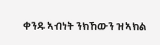ቀንዱ ኣብነት ንክኸውን ዝኣክል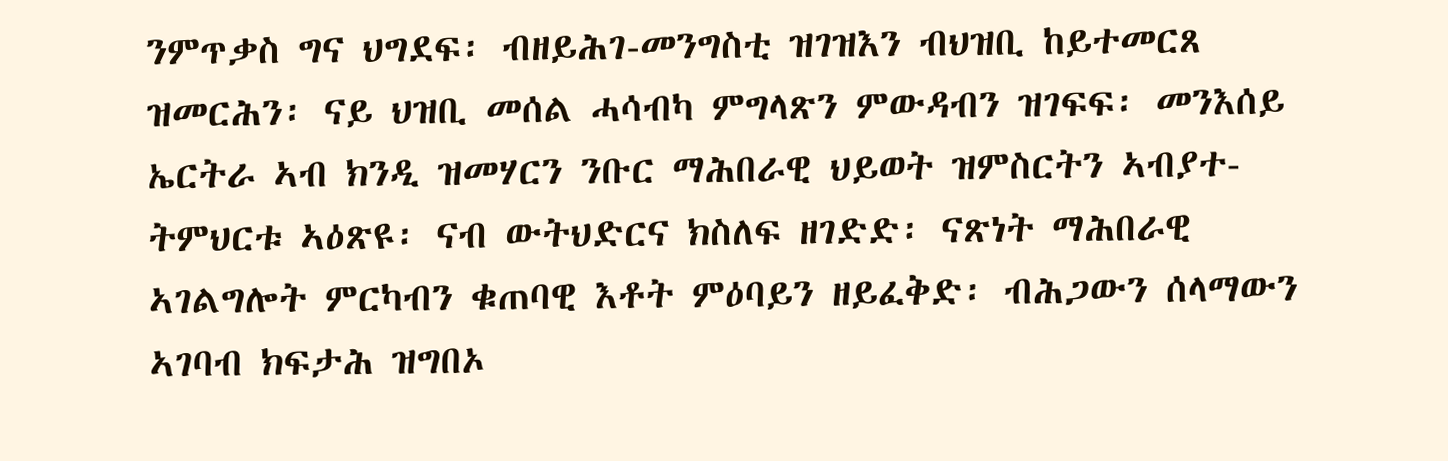ንምጥቃስ ግና ህግደፍ፡ ብዘይሕገ-መንግስቲ ዝገዝእን ብህዝቢ ከይተመርጸ ዝመርሕን፡ ናይ ህዝቢ መሰል ሓሳብካ ምግላጽን ምውዳብን ዝገፍፍ፡ መንእሰይ ኤርትራ ኣብ ክንዲ ዝመሃርን ንቡር ማሕበራዊ ህይወት ዝምስርትን ኣብያተ-ትምህርቱ ኣዕጽዩ፡ ናብ ውትህድርና ክስለፍ ዘገድድ፡ ናጽነት ማሕበራዊ ኣገልግሎት ምርካብን ቁጠባዊ እቶት ምዕባይን ዘይፈቅድ፡ ብሕጋውን ሰላማውን ኣገባብ ክፍታሕ ዝግበኦ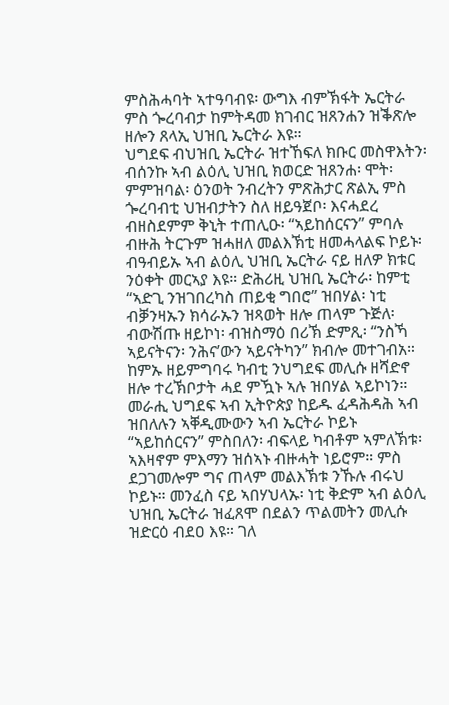ምስሕሓባት ኣተዓባብዩ፡ ውግእ ብምኽፋት ኤርትራ ምስ ጐረባብታ ከምትዳመ ክገብር ዝጸንሐን ዝቕጽሎ ዘሎን ጸላኢ ህዝቢ ኤርትራ እዩ።
ህግደፍ ብህዝቢ ኤርትራ ዝተኸፍለ ክቡር መስዋእትን፡ ብሰንኩ ኣብ ልዕሊ ህዝቢ ክወርድ ዝጸንሐ፡ ሞት፡ ምምዝባል፡ ዕንወት ንብረትን ምጽሕታር ጽልኢ ምስ ጐረባብቲ ህዝብታትን ስለ ዘይዓጀቦ፡ እናሓደረ ብዘስደምም ቅኒት ተጠሊዑ፡ “ኣይከሰርናን” ምባሉ ብዙሕ ትርጉም ዝሓዘለ መልእኽቲ ዘመሓላልፍ ኮይኑ፡ ብዓብይኡ ኣብ ልዕሊ ህዝቢ ኤርትራ ናይ ዘለዎ ክቱር ንዕቀት መርኣያ እዩ። ድሕሪዚ ህዝቢ ኤርትራ፡ ከምቲ “ኣድጊ ንዝገበረካስ ጠይቂ ግበሮ” ዝበሃል፡ ነቲ ብቓንዛኡን ክሳራኡን ዝጻወት ዘሎ ጠላም ጉጅለ፡ ብውሽጡ ዘይኮነ፡ ብዝስማዕ በሪኽ ድምጺ፡ “ንስኻ ኣይናትናን፡ ንሕና’ውን ኣይናትካን” ክብሎ መተገብአ። ከምኡ ዘይምግባሩ ካብቲ ንህግደፍ መሊሱ ዘሻድኖ ዘሎ ተረኽቦታት ሓደ ምዃኑ ኣሉ ዝበሃል ኣይኮነን።
መራሒ ህግደፍ ኣብ ኢትዮጵያ ከይዱ ፈዳሕዳሕ ኣብ ዝበለሉን ኣቐዲሙውን ኣብ ኤርትራ ኮይኑ “ኣይከሰርናን” ምስበለን፡ ብፍላይ ካብቶም ኣምለኽቱ፡ ኣእዛኖም ምእማን ዝሰኣኑ ብዙሓት ነይሮም። ምስ ደጋገመሎም ግና ጠላም መልእኽቱ ንኹሉ ብሩህ ኮይኑ። መንፈስ ናይ ኣበሃህላኡ፡ ነቲ ቅድም ኣብ ልዕሊ ህዝቢ ኤርትራ ዝፈጸሞ በደልን ጥልመትን መሊሱ ዝድርዕ ብደዐ እዩ። ገለ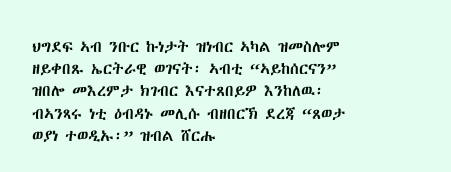ህግደፍ ኣብ ንቡር ኩነታት ዝነብር ኣካል ዝመስሎም ዘይቀበጹ ኤርትራዊ ወገናት፡ ኣብቲ “ኣይከሰርናን” ዝበሎ መእረምታ ክገብር እናተጸበይዎ እንከለዉ፡ ብኣንጻሩ ነቲ ዕብዳኑ መሊሱ ብዘበርኽ ደረጃ “ጸወታ ወያነ ተወዲኡ፡” ዝብል ሸርሑ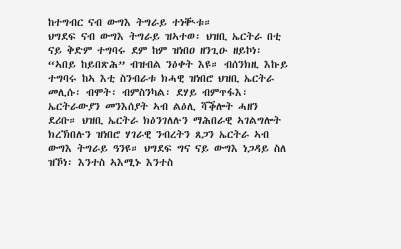ከተግብር ናብ ውግእ ትግራይ ተነቚቱ።
ህግደፍ ናብ ውግእ ትግራይ ዝኣተወ፡ ህዝቢ ኤርትራ በቲ ናይ ቅድም ተግባሩ ደም ከም ዝነበዐ ዘንጊዑ ዘይኮነ፡ “ኣበይ ከይበጽሕ” ብዝብል ንዕቀት እዩ። ብሰንክዚ እኩይ ተግባሩ ከኣ እቲ ስንብራቱ ክሓዊ ዝነበሮ ህዝቢ ኤርትራ መሊሱ፡ ብሞት፡ ብምስንካል፡ ደሃይ ብምጥፋእ፡ ኤርትራውያን መንእሰያት ኣብ ልዕሊ ሻቕሎት ሓዘን ደሪቡ። ህዝቢ ኤርትራ ክዕንገለሉን ማሕበራዊ ኣገልግሎት ክረኽበሉን ዝነበሮ ሃገራዊ ንብረትን ጸጋን ኤርትራ ኣብ ውግእ ትግራይ ዓንዩ። ህግደፍ ግና ናይ ውግእ ነጋዳይ ስለ ዝኾነ፡ እንተስ ኣእሚኑ እንተስ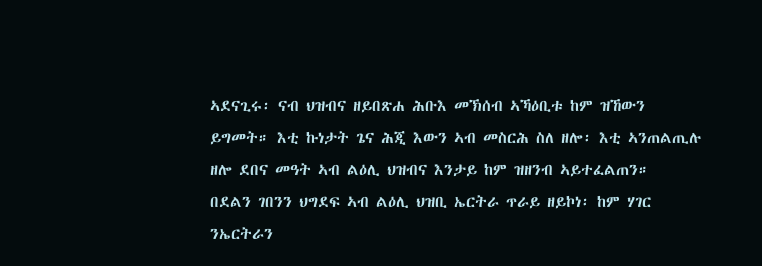ኣደናጊሩ፡ ናብ ህዝብና ዘይበጽሐ ሕቡእ መኽሰብ ኣኻዕቢቱ ከም ዝኸውን ይግመት። እቲ ኩነታት ጌና ሕጂ እውን ኣብ መስርሕ ስለ ዘሎ፡ እቲ ኣንጠልጢሉ ዘሎ ደበና መዓት ኣብ ልዕሊ ህዝብና እንታይ ከም ዝዘንብ ኣይተፈልጠን።
በደልን ገበንን ህግደፍ ኣብ ልዕሊ ህዝቢ ኤርትራ ጥራይ ዘይኮነ፡ ከም ሃገር ንኤርትራን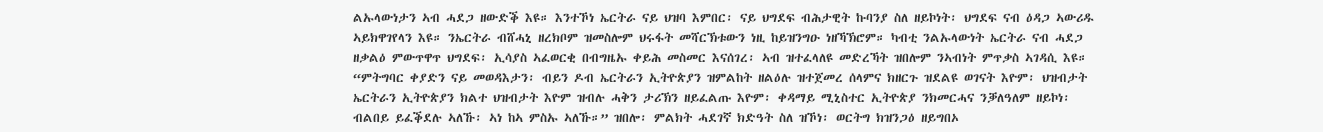ልኡላውነታን ኣብ ሓደጋ ዘውድቕ እዩ። እንተኾነ ኤርትራ ናይ ህዝባ እምበር፡ ናይ ህግደፍ ብሕታዊት ኩባንያ ስለ ዘይኮነት፡ ህግደፍ ናብ ዕዳጋ ኣውሪዱ ኣይክዋገየላን እዩ። ንኤርትራ ብሸሓኒ ዘረክቦም ዝመስሎም ህሩፋት መሻርኽቱውን ነዚ ከይዝንግዑ ነዘኻኽሮም። ካብቲ ንልኡላውነት ኤርትራ ናብ ሓደጋ ዘቃልዕ ምውጥዋጥ ህግደፍ፡ ኢሳያስ ኣፈወርቂ በብግዜኡ ቀይሕ መስመር እናሰገረ፡ ኣብ ዝተፈላለዩ መድረኻት ዝበሎም ንኣብነት ምጥቃስ ኣገዳሲ እዩ። “ምትግባር ቀያድን ናይ መወዳእታን፡ ብይን ዶብ ኤርትራን ኢትዮጵያን ዝምልከት ዘልዕሉ ዝተጀመረ ሰላምና ክዘርጉ ዝደልዩ ወገናት እዮም፡ ህዝብታት ኤርትራን ኢትዮጵያን ክልተ ህዝብታት እዮም ዝብሉ ሓቅን ታሪኽን ዘይፈልጡ እዮም፡ ቀዳማይ ሚኒስተር ኢትዮጵያ ንክመርሓና ንቓለዓለም ዘይኮነ፡ ብልበይ ይፈቕደሉ ኣለኹ፡ ኣነ ከኣ ምስኡ ኣለኹ።” ዝበሎ፡ ምልክት ሓደገኛ ክድዓት ስለ ዝኾነ፡ ወርትግ ክዝንጋዕ ዘይግበኦ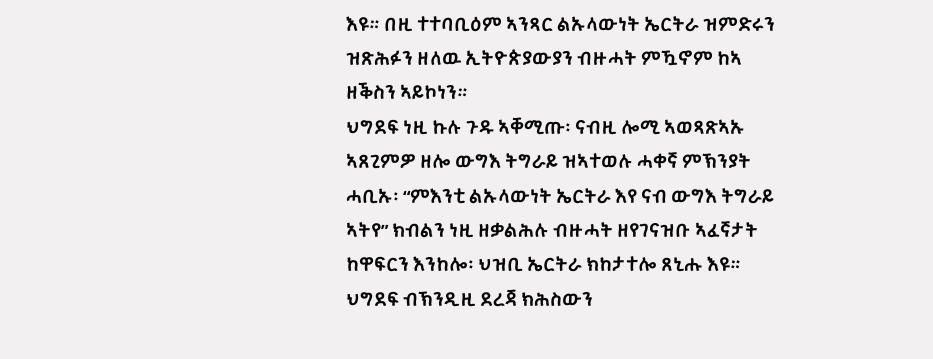እዩ። በዚ ተተባቢዕም ኣንጻር ልኡላውነት ኤርትራ ዝምድሩን ዝጽሕፉን ዘለዉ ኢትዮጵያውያን ብዙሓት ምዃኖም ከኣ ዘቕስን ኣይኮነን።
ህግደፍ ነዚ ኩሉ ጉዱ ኣቐሚጡ፡ ናብዚ ሎሚ ኣወጻጽኣኡ ኣጸጊምዎ ዘሎ ውግእ ትግራይ ዝኣተወሉ ሓቀኛ ምኽንያት ሓቢኡ፡ “ምእንቲ ልኡላውነት ኤርትራ እየ ናብ ውግእ ትግራይ ኣትየ” ክብልን ነዚ ዘቃልሕሉ ብዙሓት ዘየገናዝቡ ኣፈኛታት ከዋፍርን እንከሎ፡ ህዝቢ ኤርትራ ክከታተሎ ጸኒሑ እዩ። ህግደፍ ብኽንዲዚ ደረጃ ክሕስውን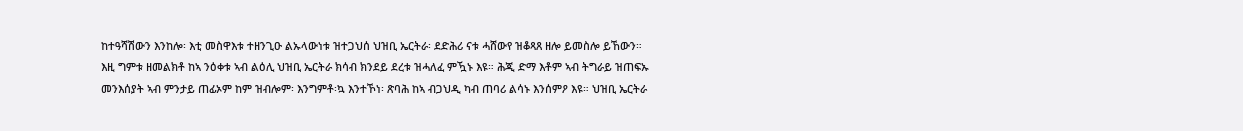ከተዓሻሽውን እንከሎ፡ እቲ መስዋእቱ ተዘንጊዑ ልኡላውነቱ ዝተጋህሰ ህዝቢ ኤርትራ፡ ደድሕሪ ናቱ ሓሸውየ ዝቆጻጸ ዘሎ ይመስሎ ይኸውን። እዚ ግምቱ ዘመልክቶ ከኣ ንዕቀቱ ኣብ ልዕሊ ህዝቢ ኤርትራ ክሳብ ክንደይ ደረቱ ዝሓለፈ ምዃኑ እዩ። ሕጂ ድማ እቶም ኣብ ትግራይ ዝጠፍኡ መንእሰያት ኣብ ምንታይ ጠፊኦም ከም ዝብሎም፡ እንግምቶ፡ኳ እንተኾነ፡ ጽባሕ ከኣ ብጋህዲ ካብ ጠባሪ ልሳኑ እንሰምዖ እዩ። ህዝቢ ኤርትራ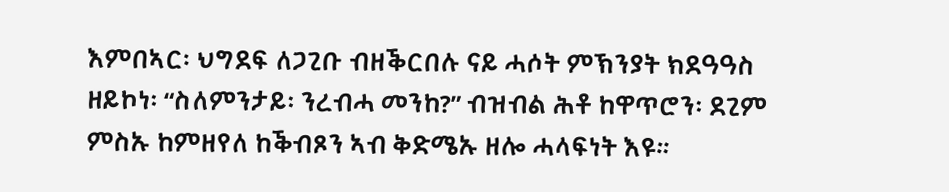እምበኣር፡ ህግደፍ ለጋጊቡ ብዘቕርበሉ ናይ ሓሶት ምኽንያት ክደዓዓስ ዘይኮነ፡ “ስለምንታይ፡ ንረብሓ መንከ?” ብዝብል ሕቶ ከዋጥሮን፡ ደጊም ምስኡ ከምዘየለ ከቕብጾን ኣብ ቅድሜኡ ዘሎ ሓላፍነት እዩ።